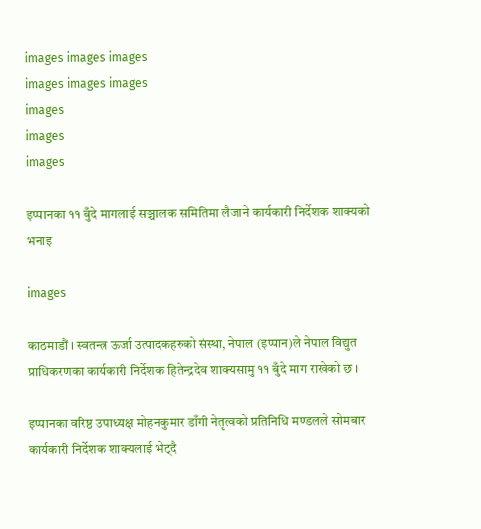images images images
images images images
images
images
images

इप्पानका ११ बुँदे मागलाई सञ्चालक समितिमा लैजाने कार्यकारी निर्देशक शाक्यको भनाइ

images

काठमाडौं । स्वतन्त्र ऊर्जा उत्पादकहरुको संस्था, नेपाल (इप्पान)ले नेपाल विद्युत प्राधिकरणका कार्यकारी निर्देशक हितेन्द्रदेव शाक्यसामु ११ बुँदे माग राखेको छ ।

इप्पानका वरिष्ठ उपाध्यक्ष मोहनकुमार डाँगी नेतृत्वको प्रतिनिधि मण्डलले सोमबार कार्यकारी निर्देशक शाक्यलाई भेट्दै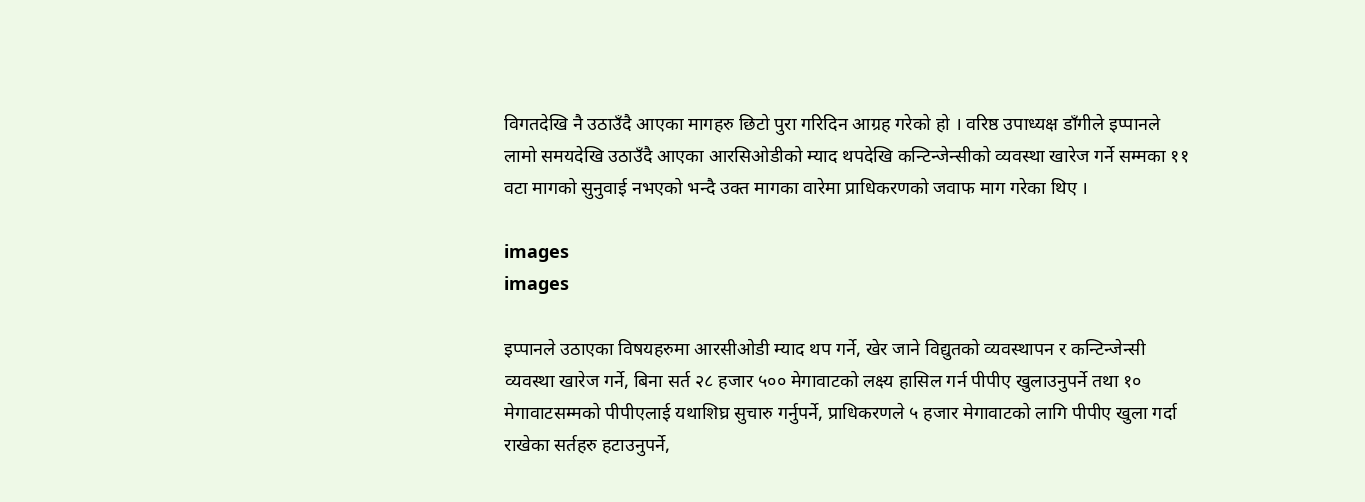विगतदेखि नै उठाउँदै आएका मागहरु छिटो पुरा गरिदिन आग्रह गरेको हो । वरिष्ठ उपाध्यक्ष डाँगीले इप्पानले लामो समयदेखि उठाउँदै आएका आरसिओडीको म्याद थपदेखि कन्टिन्जेन्सीको व्यवस्था खारेज गर्ने सम्मका ११ वटा मागको सुनुवाई नभएको भन्दै उक्त मागका वारेमा प्राधिकरणको जवाफ माग गरेका थिए ।

images
images

इप्पानले उठाएका विषयहरुमा आरसीओडी म्याद थप गर्ने, खेर जाने विद्युतको व्यवस्थापन र कन्टिन्जेन्सी व्यवस्था खारेज गर्ने, बिना सर्त २८ हजार ५०० मेगावाटको लक्ष्य हासिल गर्न पीपीए खुलाउनुपर्ने तथा १० मेगावाटसम्मको पीपीएलाई यथाशिघ्र सुचारु गर्नुपर्ने, प्राधिकरणले ५ हजार मेगावाटको लागि पीपीए खुला गर्दा राखेका सर्तहरु हटाउनुपर्ने,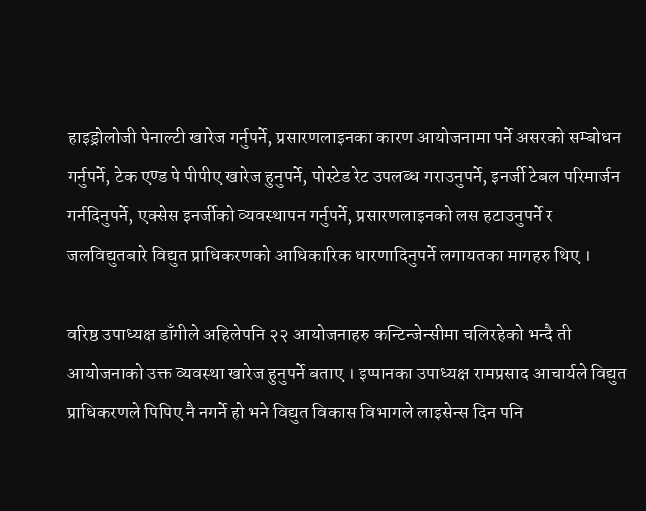हाइड्रोलोजी पेनाल्टी खारेज गर्नुपर्ने, प्रसारणलाइनका कारण आयोजनामा पर्ने असरको सम्बोधन गर्नुपर्ने, टेक एण्ड पे पीपीए खारेज हुनुपर्ने, पोस्टेड रेट उपलब्ध गराउनुपर्ने, इनर्जी टेबल परिमार्जन गर्नदिनुपर्ने, एक्सेस इनर्जीको व्यवस्थापन गर्नुपर्ने, प्रसारणलाइनको लस हटाउनुपर्ने र जलविद्युतबारे विद्युत प्राधिकरणको आधिकारिक धारणादिनुपर्ने लगायतका मागहरु थिए ।

वरिष्ठ उपाध्यक्ष डाँगीले अहिलेपनि २२ आयोजनाहरु कन्टिन्जेन्सीमा चलिरहेको भन्दै ती आयोजनाको उक्त व्यवस्था खारेज हुनुपर्ने बताए । इप्पानका उपाध्यक्ष रामप्रसाद आचार्यले विद्युत प्राधिकरणले पिपिए नै नगर्ने हो भने विद्युत विकास विभागले लाइसेन्स दिन पनि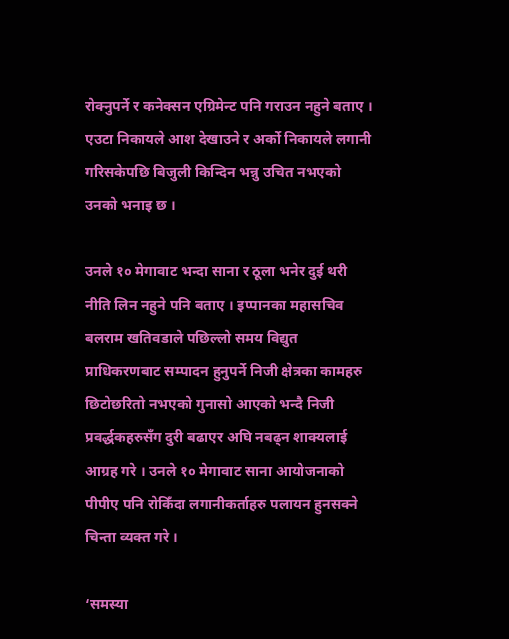रोक्नुपर्ने र कनेक्सन एग्रिमेन्ट पनि गराउन नहुने बताए । एउटा निकायले आश देखाउने र अर्को निकायले लगानी गरिसकेपछि बिजुली किन्दिन भन्नु उचित नभएको उनको भनाइ छ ।

उनले १० मेगावाट भन्दा साना र ठूला भनेर दुई थरी नीति लिन नहुने पनि बताए । इप्पानका महासचिव बलराम खतिवडाले पछिल्लो समय विद्युत प्राधिकरणबाट सम्पादन हुनुपर्ने निजी क्षेत्रका कामहरु छिटोछरितो नभएको गुनासो आएको भन्दै निजी प्रवर्द्धकहरुसँग दुरी बढाएर अघि नबढ्न शाक्यलाई आग्रह गरे । उनले १० मेगावाट साना आयोजनाको पीपीए पनि रोकिँदा लगानीकर्ताहरु पलायन हुनसक्ने चिन्ता व्यक्त गरे ।

‘समस्या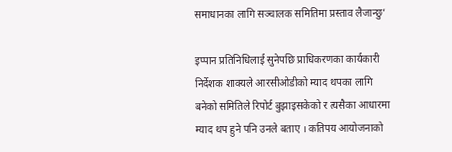समाधानका लागि सञ्चालक समितिमा प्रस्ताव लैजान्छु’

इप्पान प्रतिनिधिलाई सुनेपछि प्राधिकरणका कार्यकारी निर्देशक शाक्यले आरसीओडीको म्याद थपका लागि बनेको समितिले रिपोर्ट बुझाइसकेको र त्यसैका आधारमा म्याद थप हुने पनि उनले बताए । कतिपय आयोजनाको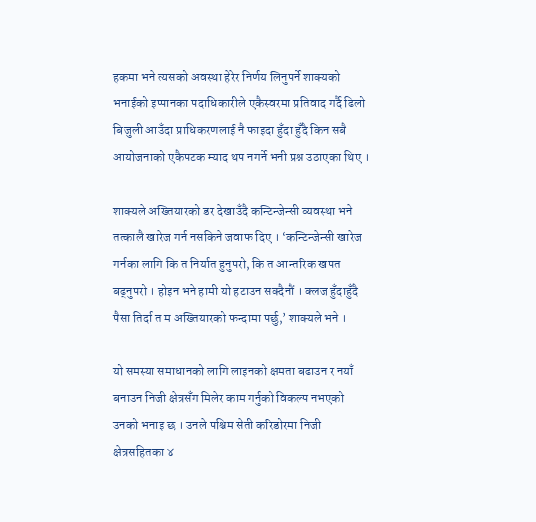हकमा भने त्यसको अवस्था हेरेर निर्णय लिनुपर्ने शाक्यको भनाईको इप्पानका पदाधिकारीले एकैस्वरमा प्रतिवाद गर्दै ढिलो बिजुली आउँदा प्राधिकरणलाई नै फाइदा हुँदा हुँदै किन सबै आयोजनाको एकैपटक म्याद थप नगर्ने भनी प्रश्न उठाएका थिए ।

शाक्यले अख्तियारको डर देखाउँदै कन्टिन्जेन्सी व्यवस्‍था भने तत्कालै खारेज गर्न नसकिने जवाफ दिए । ‘कन्टिन्जेन्सी खारेज गर्नका लागि कि त निर्यात हुनुपरो, कि त आन्तरिक खपत बढ्नुपरो । होइन भने हामी यो हटाउन सक्दैनौं । क्लज हुँदाहुँदै पैसा तिर्दा त म अख्तियारको फन्दामा पर्छु,’ शाक्यले भने ।

यो समस्या समाधानको लागि लाइनको क्षमता बढाउन र नयाँ बनाउन निजी क्षेत्रसँग मिलेर काम गर्नुको विकल्प नभएको उनको भनाइ छ । उनले पश्चिम सेती करिडोरमा निजी क्षेत्रसहितका ४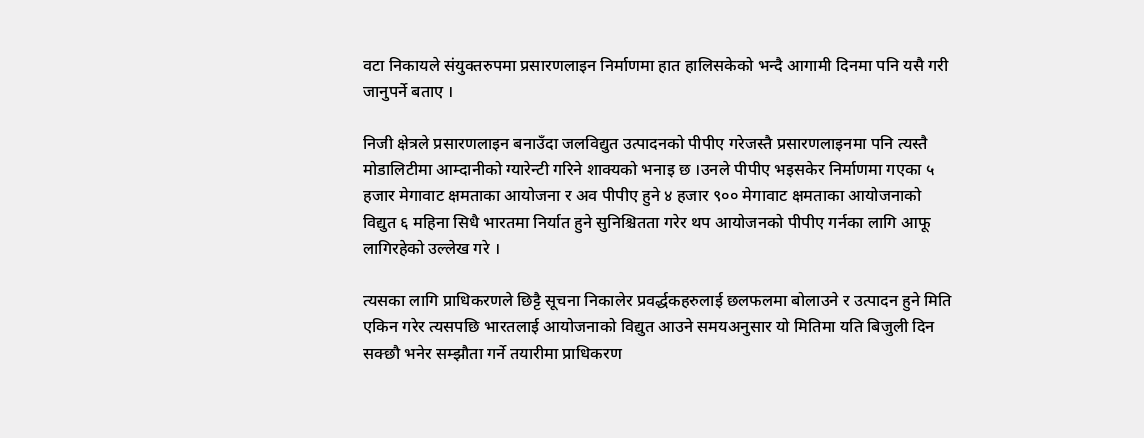वटा निकायले संयुक्तरुपमा प्रसारणलाइन निर्माणमा हात हालिसकेको भन्दै आगामी दिनमा पनि यसै गरी जानुपर्ने बताए ।

निजी क्षेत्रले प्रसारणलाइन बनाउँदा जलविद्युत उत्पादनको पीपीए गरेजस्तै प्रसारणलाइनमा पनि त्यस्तै मोडालिटीमा आम्दानीको ग्यारेन्टी गरिने शाक्यको भनाइ छ ।उनले पीपीए भइसकेर निर्माणमा गएका ५ हजार मेगावाट क्षमताका आयोजना र अव पीपीए हुने ४ हजार ९०० मेगावाट क्षमताका आयोजनाको विद्युत ६ महिना सिधै भारतमा निर्यात हुने सुनिश्चितता गरेर थप आयोजनको पीपीए गर्नका लागि आफू लागिरहेको उल्लेख गरे ।

त्यसका लागि प्राधिकरणले छिट्टै सूचना निकालेर प्रवर्द्धकहरुलाई छलफलमा बोलाउने र उत्पादन हुने मिति एकिन गरेर त्यसपछि भारतलाई आयोजनाको विद्युत आउने समयअनुसार यो मितिमा यति बिजुली दिन सक्छौ भनेर सम्झौता गर्ने तयारीमा प्राधिकरण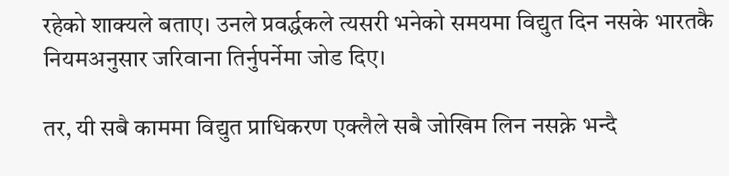रहेको शाक्यले बताए। उनले प्रवर्द्धकले त्यसरी भनेको समयमा विद्युत दिन नसके भारतकै नियमअनुसार जरिवाना तिर्नुपर्नेमा जोड दिए।

तर, यी सबै काममा विद्युत प्राधिकरण एक्लैले सबै जोखिम लिन नसक्ने भन्दै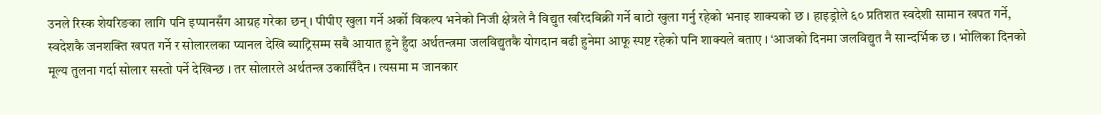उनले रिस्क शेयरिङका लागि पनि इप्पानसँग आग्रह गरेका छन् । पीपीए खुला गर्ने अर्को विकल्प भनेको निजी क्षेत्रले नै विद्युत खरिदबिक्री गर्ने बाटो खुला गर्नु रहेको भनाइ शाक्यको छ । हाइड्रोले ६० प्रतिशत स्वदेशी सामान खपत गर्ने, स्वदेशकै जनशक्ति खपत गर्ने र सोलारलका प्यानल देखि ब्याट्रिसम्म सबै आयात हुने हुँदा अर्थतन्त्रमा जलविद्युतकै योगदान बढी हुनेमा आफू स्पष्ट रहेको पनि शाक्यले बताए । ‘आजको दिनमा जलविद्युत नै सान्दर्भिक छ । भोलिका दिनको मूल्य तुलना गर्दा सोलार सस्तो पर्ने देखिन्छ । तर सोलारले अर्थतन्त्र उकासिँदैन । त्यसमा म जानकार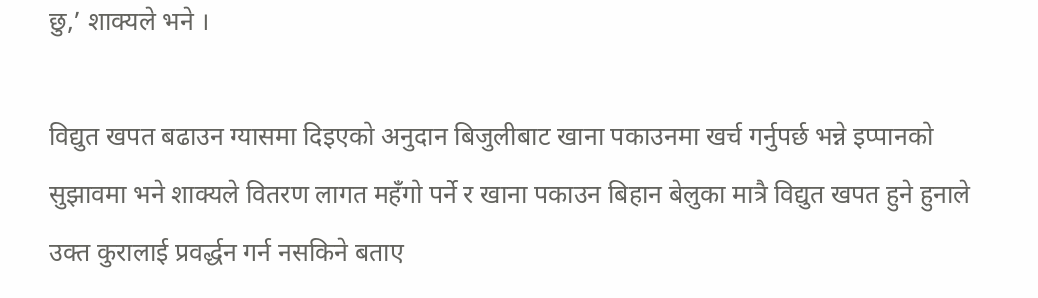छु,’ शाक्यले भने ।

विद्युत खपत बढाउन ग्यासमा दिइएको अनुदान बिजुलीबाट खाना पकाउनमा खर्च गर्नुपर्छ भन्ने इप्पानको सुझावमा भने शाक्यले वितरण लागत महँगो पर्ने र खाना पकाउन बिहान बेलुका मात्रै विद्युत खपत हुने हुनाले उक्त कुरालाई प्रवर्द्धन गर्न नसकिने बताए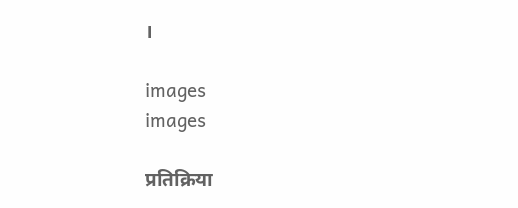।

images
images

प्रतिक्रिया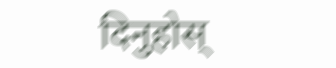दिनुहोस्